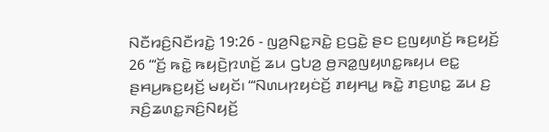ꤡꤢꤪꤙꤢꤨ꤬ꤡꤢꤪꤙꤢꤧ꤭ 19:26 - ꤜꤤ꤬ꤡꤢ꤭ꤏꤢꤧ꤭ ꤢ꤬ꤞꤢꤧ꤭ ꤔꤢ ꤢ꤬ꤜꤟꤛꤢꤩ꤬ ꤒꤢ꤬ꤟꤢꤩ꤬
26 “‘ꤢꤩ꤬ ꤒꤢꤧ꤭ ꤒꤟꤢꤧ꤬ꤐꤛꤢꤩ꤬ ꤘꤣ ꤞꤝꤤ꤬ ꤥ꤬ꤏꤤ꤭ꤜꤟꤛꤢ꤭ꤒꤟꤣ ꤕꤢ꤭ ꤔꤌꤣ꤬ꤒꤢ꤬ꤟꤢꤩ꤬ ꤗꤟꤢꤩ꤯ “‘ꤡꤛꤣꤐꤟꤢꤦꤢꤩ꤬ ꤊꤟꤌꤣ꤭ ꤒꤢꤧ꤭ ꤊꤢ꤬ꤛꤢ꤭ ꤘꤣ ꤢ꤬ ꤏꤢꤨ꤬ꤘꤛꤢ꤭ꤏꤢꤨ꤬ꤡꤟꤢꤩ꤬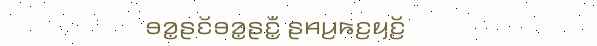ꤋꤤ꤭ꤔꤢꤩꤋꤤ꤭ꤔꤢꤪ꤭ ꤔꤌꤣ꤬ꤒꤢ꤬ꤟꤢꤩ꤬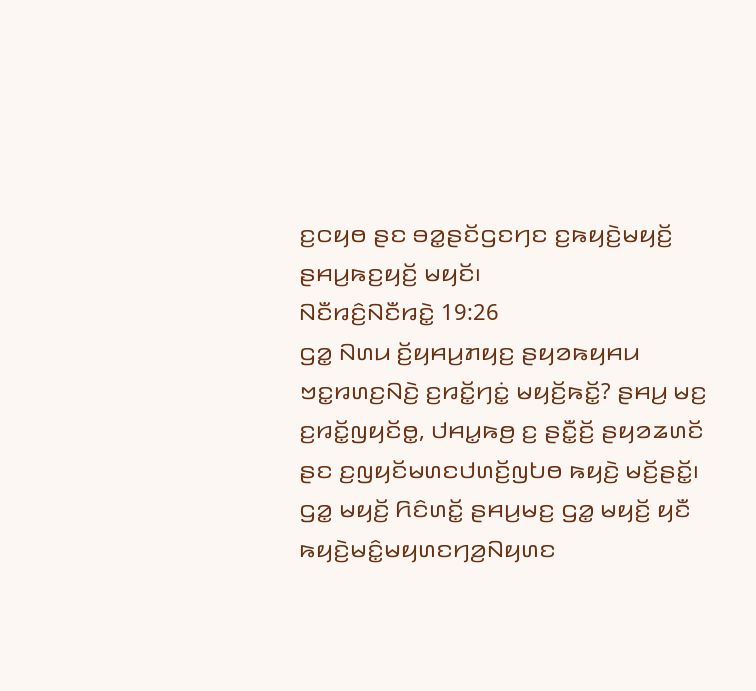ꤢ꤬ꤍꤟꤥ ꤔꤢ ꤋꤤ꤭ꤔꤢꤩꤞꤢꤚꤢ ꤢ꤬ꤒꤟꤢꤧ꤬ꤗꤟꤢꤩ꤬ ꤔꤌꤣ꤬ꤒꤢ꤬ꤟꤢꤩ꤬ ꤗꤟꤢꤩ꤯
ꤡꤢꤪꤙꤢꤨ꤬ꤡꤢꤪꤙꤢꤧ꤭ 19:26
ꤞꤤ꤭ ꤡꤛꤣ ꤢꤩ꤬ꤟꤌꤣ꤬ꤊꤟꤢ꤬ ꤔꤟꤤꤒꤟꤌꤣ ꤠꤢ꤭ꤙꤛꤢ꤬ꤡꤢꤧ꤬ ꤢ꤬ꤙꤢꤩ꤭ꤚꤢꤦ꤭ ꤗꤟꤢꤩ꤬ꤒꤢꤩ꤭? ꤔꤌꤣ꤬ ꤗꤢ꤬ ꤢ꤬ꤙꤢꤩ꤭ꤜꤟꤢꤩꤥ꤭, ꤓꤌꤣ꤭ꤒꤥ꤬ ꤢ꤬ ꤔꤢꤪ꤭ꤢꤩ꤬ ꤔꤟꤤꤘꤛꤢꤩ ꤔꤢ ꤢ꤬ꤜꤟꤢꤩꤗꤛꤢꤓꤛꤢꤩ꤬ꤜꤝꤥ ꤒꤟꤢꤧ꤬ ꤗꤢꤩ꤬ꤔꤢꤩ꤭꤯ ꤞꤤ꤭ ꤗꤟꤢꤩ꤬ ꤖꤢꤨꤛꤢꤩ꤭ ꤔꤌꤣ꤬ꤗꤢ꤬ ꤞꤤ꤭ ꤗꤟꤢꤩ꤬ ꤟꤢꤪ ꤒꤟꤢꤧ꤬ꤗꤢꤨ꤭ꤗꤟꤛꤢꤚꤤ꤬ꤡꤟꤛꤢ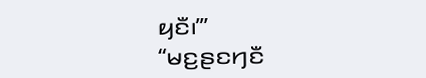ꤟꤢꤪ꤯’”
“ꤗꤢ꤬ꤔꤢꤚꤢꤪ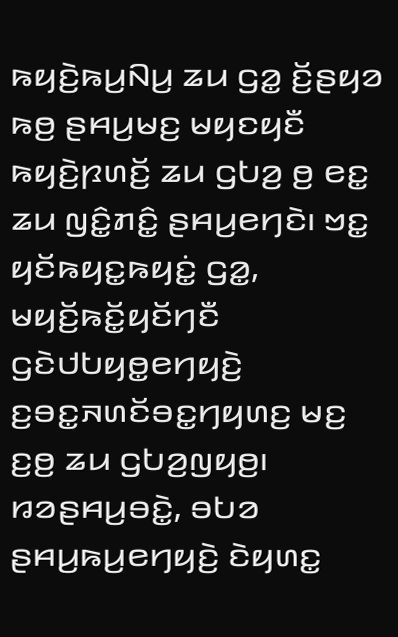ꤒꤟꤢꤧ꤬ꤒꤣ꤬ꤡꤣ꤬ ꤘꤣ ꤞꤤ꤭ ꤢꤩ꤬ꤔꤟꤤ ꤒꤥ꤬ ꤔꤌꤣ꤬ꤗꤢ꤬ ꤗꤟꤢꤟꤢꤪ ꤒꤟꤢꤧ꤬ꤐꤛꤢꤩ꤬ ꤘꤣ ꤞꤝꤤ꤬ ꤥ꤬ ꤕꤢ꤭ ꤘꤣ ꤜꤢꤨ꤭ꤊꤢꤨ꤭ ꤔꤌꤣ꤬ꤕꤚꤢꤧ꤯ ꤠꤢ꤭ ꤟꤢꤩꤒꤟꤢ꤭ꤒꤟꤢꤦ꤭ ꤞꤤ꤭, ꤗꤟꤢꤩ꤬ꤒꤢꤩ꤭ꤟꤢꤩꤚꤢꤪ ꤞꤢꤧꤓꤝꤟꤥ꤭ꤕꤚꤟꤢꤧ꤬ ꤢ꤬ꤋꤢ꤭ꤏꤛꤢꤩꤋꤢ꤭ꤚꤟꤛꤢ꤬ ꤗꤢ꤬ ꤢ꤬ꤥ꤬ ꤘꤣ ꤞꤝꤤ꤬ꤜꤟꤥ꤬꤯
ꤙꤤꤔꤌꤣ꤬ꤋꤢꤧ꤭, ꤋꤝꤤ ꤔꤌꤣ꤬ꤒꤣ꤬ꤕꤚꤟꤢꤧ꤬ ꤢꤧꤟꤛꤢ꤭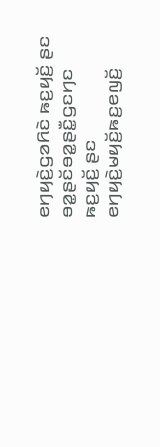ꤕꤚꤟꤢꤧ꤬ꤞꤤꤖꤢꤧ ꤒꤢ꤬ꤟꤢꤩ꤬ ꤔꤢ ꤋꤤ꤭ꤔꤢꤩꤋꤤ꤭ꤔꤢꤪ꤭ꤞꤢꤚꤢ ꤒꤢ꤬ꤟꤢꤩ꤬ ꤔꤢ ꤕꤚꤟꤢꤧ꤬ꤗꤟꤢꤩ꤬ꤒꤢ꤬ꤕꤜꤢꤩ꤬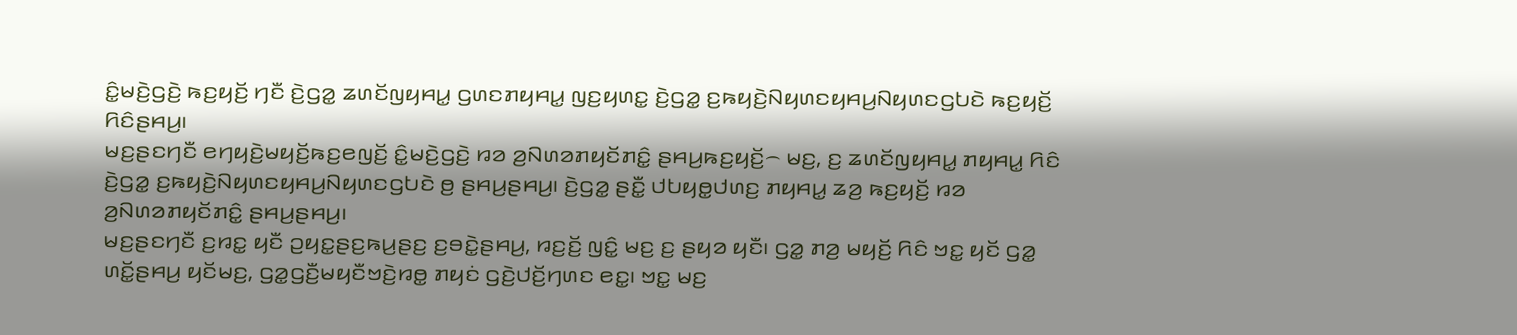ꤢꤨ꤭ꤗꤢꤧ꤬ꤞꤢꤧ꤬ ꤒꤢ꤬ꤟꤢꤩ꤬ ꤚꤢꤪ ꤢꤧ꤬ꤞꤤ꤭ ꤘꤛꤢꤩꤜꤟꤌꤣ꤭ ꤞꤛꤢꤊꤟꤌꤣ꤭ ꤜꤢ꤬ꤟꤛꤢ꤭ ꤢꤧ꤬ꤞꤤ꤭ ꤢ꤬ꤒꤟꤢꤧ꤬ꤡꤟꤛꤢꤟꤌꤣ꤬ꤡꤟꤛꤢꤞꤝꤢꤧ ꤒꤢ꤬ꤟꤢꤩ꤬ ꤖꤢꤨꤔꤌꤣ꤬꤯
ꤗꤢ꤬ꤔꤢꤚꤢꤪ ꤕꤚꤟꤢꤧ꤬ꤗꤟꤢꤩ꤬ꤒꤢ꤬ꤕꤜꤢꤩ꤬ ꤢꤨ꤭ꤗꤢꤧ꤬ꤞꤢꤧ꤬ ꤙꤤ ꤤ꤬ꤡꤛꤤꤊꤟꤢꤩꤊꤢꤨ꤭ ꤔꤌꤣ꤬ꤒꤢ꤬ꤟꤢꤩ꤬꤮ ꤗꤢ꤬, ꤢ꤬ ꤘꤛꤢꤩꤜꤟꤌꤣ꤭ ꤊꤟꤌꤣ꤭ ꤖꤢꤨ ꤢꤧ꤬ꤞꤤ꤭ ꤢ꤬ꤒꤟꤢꤧ꤬ꤡꤟꤛꤢꤟꤌꤣ꤬ꤡꤟꤛꤢꤞꤝꤢꤧ ꤥ꤬ ꤔꤌꤣ꤬ꤔꤌꤣ꤬꤯ ꤢꤧ꤬ꤞꤤ꤭ ꤔꤢꤪ꤭ ꤓꤝꤟꤥ꤭ꤓꤛꤢ꤬ ꤊꤟꤌꤣ꤭ ꤘꤤ꤬ ꤒꤢ꤬ꤟꤢꤩ꤬ ꤙꤤ ꤤ꤬ꤡꤛꤤꤊꤟꤢꤩꤊꤢꤨ꤭ ꤔꤌꤣ꤬ꤔꤌꤣ꤬꤯
ꤗꤢ꤬ꤔꤢꤚꤢꤪ ꤢ꤬ꤙꤢ꤭ ꤟꤢꤪ ꤑꤟꤢ꤭ꤔꤢ꤬ꤒꤣ꤬ꤔꤢ꤬ ꤢ꤬ꤋꤢꤧ꤭ꤔꤌꤣ꤬, ꤙꤢ꤬ꤢꤩ꤬ ꤜꤢꤨ꤭ ꤗꤢ꤬ ꤢ꤬ ꤔꤟꤤ ꤟꤢꤪ꤯ ꤞꤤ꤭ ꤊꤤ꤬ ꤗꤟꤢꤩ꤬ ꤖꤢꤨ ꤠꤢ꤭ ꤟꤢꤩ ꤞꤤ꤭ ꤛꤢꤩ꤭ꤔꤌꤣ꤬ ꤟꤢꤩꤗꤢ꤬, ꤞꤤ꤭ꤞꤢꤪ꤬ꤗꤟꤢꤪꤠꤢꤧ꤬ꤙꤥ꤭ ꤊꤟꤢꤦ ꤞꤢꤧ꤬ꤓꤢꤩ꤬ꤚꤛꤢ ꤕꤢ꤭꤯ ꤠꤢ꤭ ꤗꤢ꤬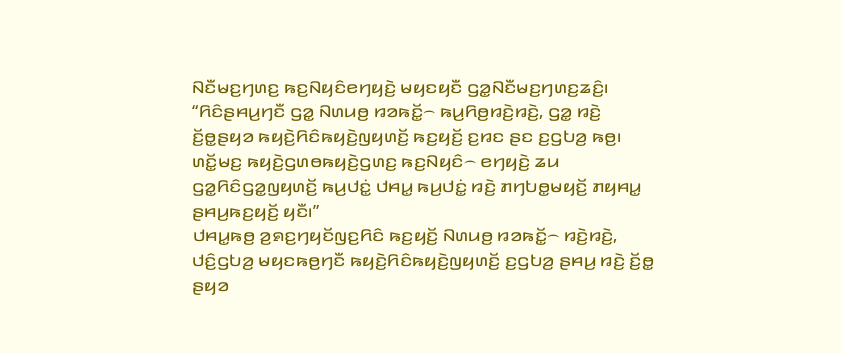ꤡꤢꤪꤗꤢ꤬ꤚꤛꤢ꤬ ꤒꤢ꤬ꤡꤟꤢꤨꤕꤚꤟꤢꤧ꤬ ꤗꤟꤢꤟꤢꤪ ꤞꤤ꤭ꤡꤢꤪꤗꤢ꤬ꤚꤛꤢ꤬ꤘꤢꤨ꤬꤯
“ꤖꤢꤨꤔꤌꤣ꤬ꤚꤢꤪ ꤞꤤ꤭ ꤡꤛꤣꤥ꤬ ꤙꤤꤒꤢꤩ꤭꤮ ꤒꤣ꤬ꤖꤥ꤬ꤙꤢꤧ꤬ꤙꤢꤧ꤬, ꤞꤤ꤭ ꤙꤢꤧ꤬ ꤢꤩ꤬ꤥ꤭ꤔꤟꤤ ꤒꤟꤢꤧ꤬ꤖꤢꤨꤒꤟꤢꤧ꤬ꤜꤟꤛꤢꤩ꤬ ꤒꤢ꤬ꤟꤢꤩ꤬ ꤢ꤬ꤙꤢ ꤔꤢ ꤢ꤬ꤞꤝꤤ꤬ ꤒꤥ꤬꤯ ꤛꤢꤩ꤭ꤗꤢ꤬ ꤒꤟꤢꤧ꤬ꤞꤛꤥꤒꤟꤢꤧ꤬ꤞꤛꤢ꤬ ꤒꤢ꤬ꤡꤟꤢꤨ꤮ ꤕꤚꤟꤢꤧ꤬ ꤘꤣ ꤞꤤ꤭ꤖꤢꤨꤞꤤ꤭ꤜꤟꤛꤢꤩ꤬ ꤒꤣ꤬ꤓꤢꤦ꤭ ꤓꤌꤣ꤭ ꤒꤣ꤬ꤓꤢꤦ꤭ ꤙꤢꤧ꤬ ꤊꤚꤝꤥ꤭ꤗꤟꤢꤩ꤬ ꤊꤟꤌꤣ꤭ ꤔꤌꤣ꤬ꤒꤢ꤬ꤟꤢꤩ꤬ ꤟꤢꤪ꤯”
ꤓꤌꤣ꤭ꤒꤥ꤬ ꤤ꤬ꤎꤢ꤬ꤚꤟꤢꤩꤜꤢ꤬ꤖꤢꤨ ꤒꤢ꤬ꤟꤢꤩ꤬ ꤡꤛꤣꤥ꤬ ꤙꤤꤒꤢꤩ꤭꤮ ꤙꤢꤧ꤬ꤙꤢꤧ꤬, ꤓꤢꤨ꤬ꤞꤝꤤ꤬ ꤗꤟꤢꤒꤥ꤬ꤚꤢꤪ ꤒꤟꤢꤧ꤬ꤖꤢꤨꤒꤟꤢꤧ꤬ꤜꤟꤛꤢꤩ꤬ ꤢ꤬ꤞꤝꤤ꤬ ꤔꤌꤣ꤬ ꤙꤢꤧ꤬ ꤢꤩ꤬ꤥ꤭ ꤔꤟꤤ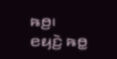ꤒꤥ꤬꤯
ꤕꤟꤢꤧ꤬ ꤒꤥ꤭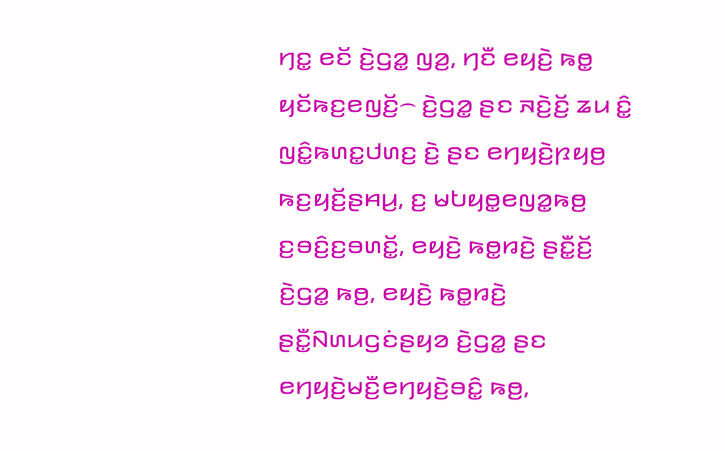ꤚꤢ꤭ ꤕꤢꤩ ꤢꤧ꤬ꤞꤤ꤭ ꤜꤤ꤬, ꤚꤢꤪ ꤕꤟꤢꤧ꤬ ꤒꤥ꤭ ꤟꤢꤩꤒꤢ꤬ꤕꤜꤢꤩ꤬꤮ ꤢꤧ꤬ꤞꤤ꤭ ꤔꤢ ꤏꤢꤧ꤬ꤢꤩ꤬ ꤘꤣ ꤢꤨ꤭ ꤜꤢꤨ꤭ꤒꤛꤢ꤭ꤓꤛꤢ꤬ ꤢꤧ꤬ ꤔꤢ ꤕꤚꤟꤢꤧ꤬ꤐꤟꤥ꤬ ꤒꤢ꤬ꤟꤢꤩ꤬ꤔꤌꤣ꤬, ꤢ꤬ ꤗꤝꤟꤥ꤭ꤕꤜꤤ꤭ꤒꤥ꤬ ꤢ꤬ꤋꤢꤨ꤬ꤢ꤬ꤋꤛꤢꤩ꤭, ꤕꤟꤢꤧ꤬ ꤒꤥ꤭ꤙꤢꤧ꤬ ꤔꤢꤪ꤭ꤢꤩ꤬ ꤢꤧ꤬ꤞꤤ꤭ ꤒꤥ꤬, ꤕꤟꤢꤧ꤬ ꤒꤥ꤭ꤙꤢꤧ꤬ ꤔꤢꤪ꤭ꤡꤛꤣꤞꤢꤦꤔꤟꤤ ꤢꤧ꤬ꤞꤤ꤭ ꤔꤢ ꤕꤚꤟꤢꤧ꤬ꤗꤢꤪ꤬ꤕꤚꤟꤢꤧ꤬ꤋꤢꤨ꤭ ꤒꤥ꤬,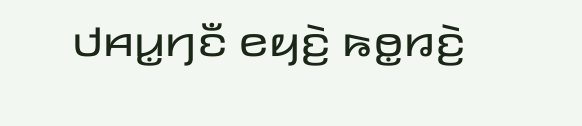ꤓꤌꤣ꤭ꤚꤢꤪ ꤕꤟꤢꤧ꤬ ꤒꤥ꤭ꤙꤢꤧ꤬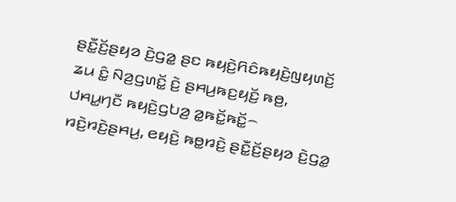ꤔꤢꤪ꤭ꤢꤩ꤬ꤔꤟꤤ ꤢꤧ꤬ꤞꤤ꤭ ꤔꤢ ꤒꤟꤢꤧ꤬ꤖꤢꤨꤒꤟꤢꤧ꤬ꤜꤟꤛꤢꤩ꤬ ꤘꤣ ꤢꤨ꤭ ꤡꤤ꤬ꤞꤛꤢꤩ꤭ ꤢꤧ꤬ ꤔꤌꤣ꤬ꤒꤢ꤬ꤟꤢꤩ꤬ ꤒꤥ꤬, ꤓꤌꤣ꤭ꤚꤢꤪ ꤒꤟꤢꤧ꤬ꤞꤝꤤ꤬ ꤤ꤭ꤒꤢꤩ꤭ꤒꤢꤩ꤭꤮ ꤙꤢꤧ꤬ꤙꤢꤧ꤬ꤔꤌꤣ꤬, ꤕꤟꤢꤧ꤬ ꤒꤥ꤭ꤙꤢꤧ꤬ ꤔꤢꤪ꤭ꤢꤩ꤬ꤔꤟꤤ ꤢꤧ꤬ꤞꤤ꤭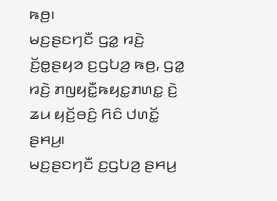ꤒꤥ꤬꤯
ꤗꤢ꤬ꤔꤢꤚꤢꤪ ꤞꤤ꤭ ꤙꤢꤧ꤬ ꤢꤩ꤬ꤥ꤭ꤔꤟꤤ ꤢ꤬ꤞꤝꤤ꤬ ꤒꤥ꤬, ꤞꤤ꤭ ꤙꤢꤧ꤬ ꤊꤜꤟꤢꤪ꤭ꤒꤟꤢ꤭ꤊꤛꤢ꤭ ꤢꤧ꤬ ꤘꤣ ꤟꤢꤩ꤬ꤋꤢꤨ꤬ ꤖꤢꤨ ꤓꤛꤢꤩ꤭ ꤔꤌꤣ꤬꤯
ꤗꤢ꤬ꤔꤢꤚꤢꤪ ꤢ꤬ꤞꤝꤤ꤬ ꤔꤌꤣ꤬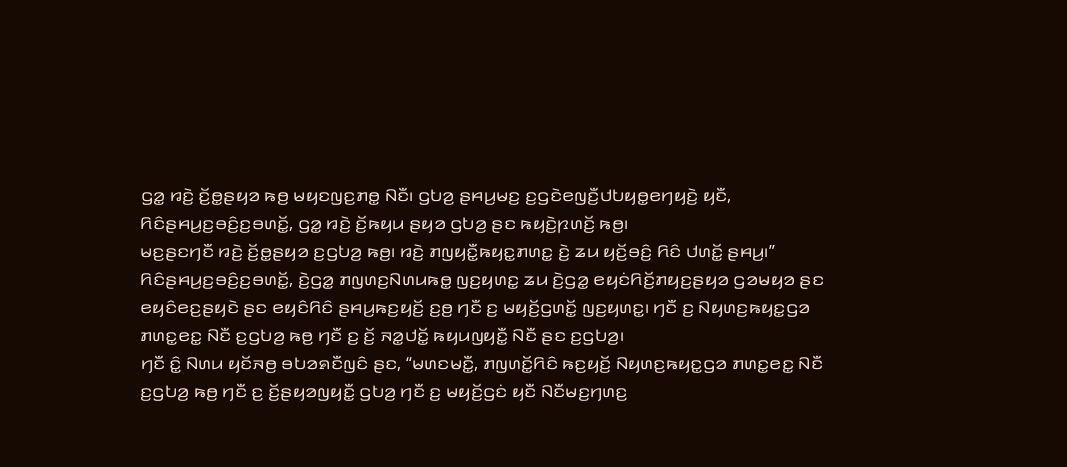ꤞꤤ꤭ ꤙꤢꤧ꤬ ꤢꤩ꤬ꤥ꤭ꤔꤟꤤ ꤒꤥ꤬ ꤗꤟꤢꤜꤢ꤬ꤊꤥ꤭ ꤡꤢꤪ꤯ ꤞꤝꤤ꤬ ꤔꤌꤣ꤬ꤗꤢ꤬ ꤢ꤬ꤞꤢꤧꤕꤜꤢꤪ꤬ꤓꤝꤟꤥ꤭ꤕꤚꤟꤢꤧ꤬ ꤟꤢꤪ, ꤖꤢꤨꤔꤌꤣ꤬ꤢ꤬ꤋꤢꤨ꤬ꤢ꤬ꤋꤛꤢꤩ꤭, ꤞꤤ꤭ ꤙꤢꤧ꤬ ꤢꤩ꤬ꤒꤟꤣ ꤔꤟꤤ ꤞꤝꤤ꤬ ꤔꤢ ꤒꤟꤢꤧ꤬ꤐꤛꤢꤩ꤬ ꤒꤥ꤬꤯
ꤗꤢ꤬ꤔꤢꤚꤢꤪ ꤙꤢꤧ꤬ ꤢꤩ꤬ꤥ꤭ꤔꤟꤤ ꤢ꤬ꤞꤝꤤ꤬ ꤒꤥ꤬꤯ ꤙꤢꤧ꤬ ꤊꤜꤟꤢꤪ꤭ꤒꤟꤢ꤭ꤊꤛꤢ꤭ ꤢꤧ꤬ ꤘꤣ ꤟꤢꤩ꤬ꤋꤢꤨ꤬ ꤖꤢꤨ ꤓꤛꤢꤩ꤭ ꤔꤌꤣ꤬꤯”
ꤖꤢꤨꤔꤌꤣ꤬ꤢ꤬ꤋꤢꤨ꤬ꤢ꤬ꤋꤛꤢꤩ꤭, ꤢꤧ꤬ꤞꤤ꤭ ꤊꤜꤛꤢ꤬ꤡꤛꤣꤒꤥ꤭ ꤜꤢ꤬ꤟꤛꤢ꤭ ꤘꤣ ꤢꤧ꤬ꤞꤤ꤭ ꤕꤟꤢꤦꤖꤢꤩ꤬ꤊꤟꤢ꤬ꤔꤟꤤ ꤞꤤꤗꤟꤤ ꤔꤢ ꤕꤟꤢꤨꤕꤢ꤬ꤔꤟꤢꤧ ꤔꤢ ꤕꤟꤢꤨꤖꤢꤨ ꤔꤌꤣ꤬ꤒꤢ꤬ꤟꤢꤩ꤬ ꤢ꤬ꤥ꤬ ꤚꤢꤪ ꤢ꤬ ꤗꤟꤢꤩ꤬ꤞꤛꤢꤩ꤭ ꤜꤢ꤬ꤟꤛꤢ꤭꤯ ꤚꤢꤪ ꤢ꤬ ꤡꤟꤛꤢ꤬ꤒꤟꤢ꤭ꤞꤤ ꤊꤛꤢ꤭ꤕꤢ꤭ ꤡꤢꤪ ꤢ꤬ꤞꤝꤤ꤬ ꤒꤥ꤬ ꤚꤢꤪ ꤢ꤬ ꤢꤩ꤬ ꤏꤤ꤭ꤓꤢꤩ꤭ ꤒꤟꤣꤜꤟꤢꤪ꤭ ꤡꤢꤪ ꤔꤢ ꤢ꤬ꤞꤝꤤ꤬꤯
ꤚꤢꤪ ꤢꤨ꤭ ꤡꤛꤣ ꤟꤢꤩꤏꤥ꤬ ꤋꤝꤤꤎꤢꤪꤜꤢꤨ ꤔꤢ, “ꤗꤛꤢꤗꤢꤪ꤭, ꤊꤜꤛꤢꤩ꤭ꤖꤢꤨ ꤒꤢ꤬ꤟꤢꤩ꤬ ꤡꤟꤛꤢ꤬ꤒꤟꤢ꤭ꤞꤤ ꤊꤛꤢ꤭ꤕꤢ꤭ ꤡꤢꤪ ꤢ꤬ꤞꤝꤤ꤬ ꤒꤥ꤬ ꤚꤢꤪ ꤢ꤬ ꤢꤩ꤬ꤔꤟꤤꤜꤟꤢꤪ꤭ ꤞꤝꤤ꤬ ꤚꤢꤪ ꤢ꤬ ꤗꤟꤢꤩ꤬ꤞꤢꤦ ꤟꤢꤪ ꤡꤢꤪꤗꤢ꤬ꤚꤛꤢ꤬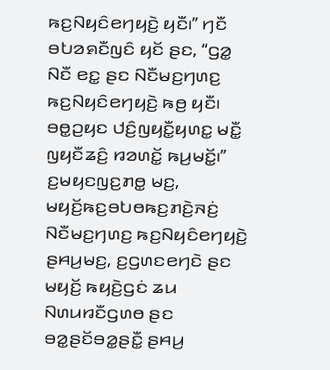ꤒꤢ꤬ꤡꤟꤢꤨꤕꤚꤟꤢꤧ꤬ ꤟꤢꤪ꤯” ꤚꤢꤪ ꤋꤝꤤꤎꤢꤪꤜꤢꤨ ꤟꤢꤩ ꤔꤢ, “ꤞꤤ꤭ ꤡꤢꤪ ꤕꤢ꤭ ꤔꤢ ꤡꤢꤪꤗꤢ꤬ꤚꤛꤢ꤬ ꤒꤢ꤬ꤡꤟꤢꤨꤕꤚꤟꤢꤧ꤬ ꤒꤥ꤬ ꤟꤢꤪ꤯ ꤋꤥ꤭ꤑꤟꤢ ꤓꤢꤨ꤬ꤜꤟꤢꤪ꤭ꤟꤛꤢ꤭ ꤗꤢꤪ꤭ ꤜꤟꤢꤪꤘꤢꤨ꤬ ꤙꤤꤛꤢꤩ꤭ ꤒꤣ꤬ꤗꤢꤩ꤭꤯”
ꤢ꤬ꤗꤟꤢꤜꤢ꤬ꤊꤥ꤭ ꤗꤢ꤬, ꤗꤟꤢꤩ꤬ꤒꤢ꤬ꤋꤝꤥꤒꤢ꤬ꤊꤢꤧ꤬ꤏꤢꤦ꤬ ꤡꤢꤪꤗꤢ꤬ꤚꤛꤢ꤬ ꤒꤢ꤬ꤡꤟꤢꤨꤕꤚꤟꤢꤧ꤬ ꤔꤌꤣ꤬ꤗꤢ꤬, ꤢ꤬ꤞꤛꤢꤕꤚꤢꤧ ꤔꤢ ꤗꤟꤢꤩ꤬ ꤒꤟꤢꤧ꤬ꤞꤢꤦ ꤘꤣ ꤡꤛꤣꤙꤢꤪꤞꤛꤥ ꤔꤢ ꤋꤤ꤭ꤔꤢꤩꤋꤤ꤭ꤔꤢꤪ꤭ ꤔꤌꤣ꤬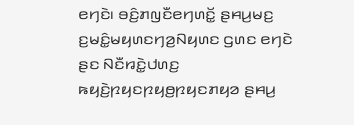ꤕꤚꤢꤧ꤯ ꤋꤢꤨ꤬ꤊꤜꤢꤪꤕꤚꤛꤢꤩ꤭ ꤔꤌꤣ꤬ꤗꤢ꤬ ꤢ꤬ꤗꤢꤨ꤭ꤗꤟꤛꤢꤚꤤ꤬ꤡꤟꤛꤢ ꤞꤛꤢ ꤕꤚꤢꤧ ꤔꤢ ꤡꤢꤪꤙꤢꤧ꤭ꤓꤛꤢ꤬ ꤒꤟꤢꤧ꤬ꤐꤟꤢꤐꤟꤥ꤬ꤐꤟꤢꤊꤟꤤ ꤔꤌꤣ꤬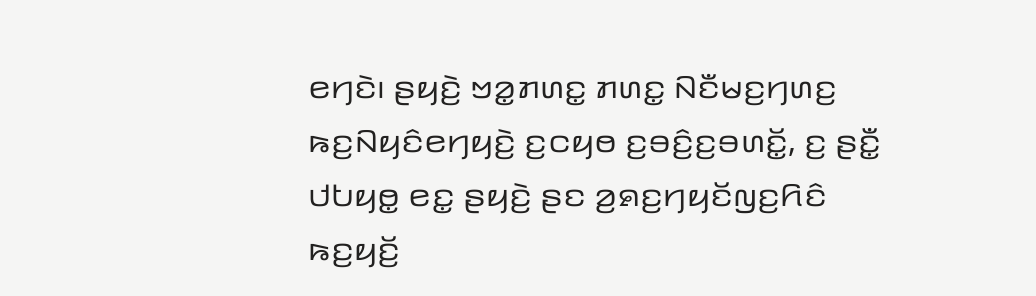ꤕꤚꤢꤧ꤯ ꤔꤟꤢꤧ꤬ ꤠꤤ꤭ꤊꤛꤢ꤭ ꤊꤛꤢ꤭ ꤡꤢꤪꤗꤢ꤬ꤚꤛꤢ꤬ ꤒꤢ꤬ꤡꤟꤢꤨꤕꤚꤟꤢꤧ꤬ ꤢ꤬ꤍꤟꤥ ꤢ꤬ꤋꤢꤨ꤬ꤢ꤬ꤋꤛꤢꤩ꤭, ꤢ꤬ ꤔꤢꤪ꤭ ꤓꤝꤟꤥ꤭ ꤕꤢ꤭ ꤔꤟꤢꤧ꤬ ꤔꤢ ꤤ꤬ꤎꤢ꤬ꤚꤟꤢꤩꤜꤢ꤬ꤖꤢꤨ ꤒꤢ꤬ꤟꤢꤩ꤬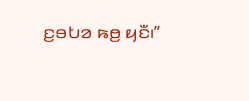ꤢ꤬ꤋꤝꤤ ꤒꤥ꤬ ꤟꤢꤪ꤯”